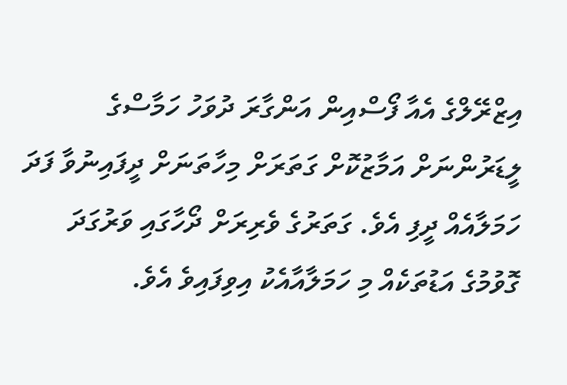އިޒްރޭލްގެ އެއާ ފޯސްއިން އަންގާރަ ދުވަހު ހަމާސްގެ ލީޑަރުންނަށް އަމާޒުކޮށް ގަތަރަށް މިހާތަނަށް ދީފައިނުވާ ފަދަ ހަމަލާއެއް ދީފި އެވެ. ގަތަރުގެ ވެރިރަށް ދޯހާގައި ވަރުގަދަ ގޮވުމުގެ އަޑުތަކެއް މި ހަމަލާއާއެކު އިވިފައިވެ އެވެ.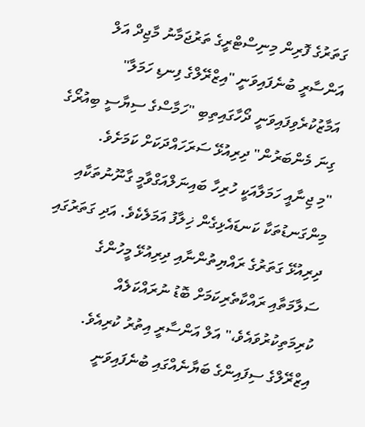ގަތަރުގެ ފޮރިން މިނިސްޓްރީގެ ތަރުޖަމާނު މާޖިދް އަލް އަންސާރީ ބުނެފައިވަނީ "އިޒްރޭލްގެ ފިނޑި ހަމަލާ" އަމާޒުކުރެވިފައިވަނީ ދޯހާގައިތިބި "ހަމާސްގެ ސިޔާސީ ބިއުރޯގެ ގިނަ މެންބަރުން" ދިރިއުޅޭ ސަރަހައްދަކަށް ކަމަށެވެ.
"މި ޖިނާއީ ހަމަލާއަކީ ހުރިހާ ބައިނަލްއަގްވާމީ ގާނޫނުތަކާއި މިންގަނޑުތަކާ ކަނޑައެޅިގެން ޚިލާފު އަމަލެކެވެ. އަދި ގަތަރުގައި ދިރިއުޅޭ ގަތަރުގެ ރައްޔިތުންނާއި ދިރިއުޅޭ މީހުންގެ ސަލާމަތާއި ރައްކާތެރިކަމަށް ބޮޑު ނުރައްކަލެއް ކުރިމަތިކުރުވައެވެ،" އަލް އަންސާރީ އިތުރު ކުރިއެވެ.
އިޒްރޭލްގެ ސިފައިންގެ ބަޔާނެއްގައި ބުނެފައިވަނީ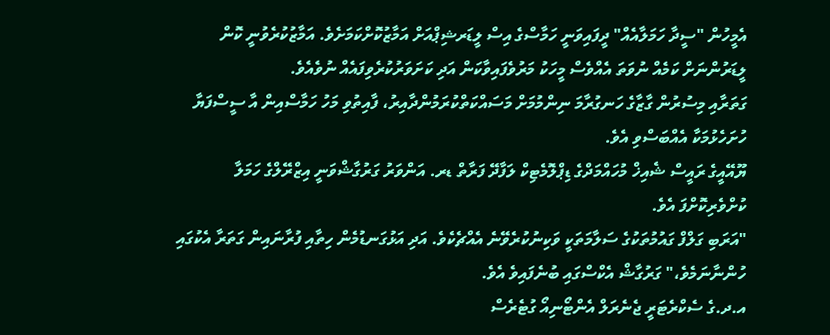އެމީހުން "ސީދާ ހަމަލާއެއް" ދީފައިވަނީ ހަމާސްގެ އިސް ލީޑަރޝިޕްއަށް އަމާޒުކޮށްކަމަށެވެ. އަމާޒުކުރެވުނީ ކޮން ލީޑަރުންނަށް ކަމެއް ނުވަތަ އެއްވެސް މީހަކު މަރުވެފައިވާކަން އަދި ކަށަވަރުކުރެވިފައެއް ނުވެއެވެ.
ގަތަރާއި މިސުރުން ގާޒާގެ ހަނގުރާމަ ނިންމުމަށް މަސައްކަތްކުރަމުންދާއިރު، ފާއިތުވި މަހު ހަމާސްއިން އާ ސީސްފަޔާ ހުށަހެޅުމަކާ އެއްބަސްވި އެވެ.
ޔޫއޭއީގެ ރައީސް ޝެއިޚް މުހައްމަދްގެ ޑިޕްލޮމެޓިކް ލަފާދޭ ފަރާތް ޑރ. އަންވަރު ގަރުގާޝްވަނީ އިޒްރޭލްގެ ހަމަލާ ކުށްވެރިކޮށްފަ އެވެ.
"އަރަބި ގަލްފް ގައުމުތަކުގެ ސަލާމަތަކީ ވަކިނުކުރެވޭނެ އެއްޗެކެވެ. އަދި އަޅުގަނޑުމެން ހިތާއި ފުރާނައިން ގަތަރާ އެކުގައި ހުންނާނަމެވެ،" ގަރުގާޝް އެކްސްގައި ބުނެފައިވެ އެވެ.
އ.ދ.ގެ ސެކްރެޓަރީ ޖެނެރަލް އެންޓޯނިއޯ ގުޓެރެސް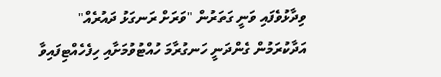ވިދާޅުވެފައި ވަނީ ގަތަރުން "ވަރަށް ރަނގަޅު ދައުރެއް" އަދާކުރަމުން ގެންދަނީ ހަނގުރާމަ ހުއްޓުވުމަށާއި ހިފެހެއްޓިފައިވާ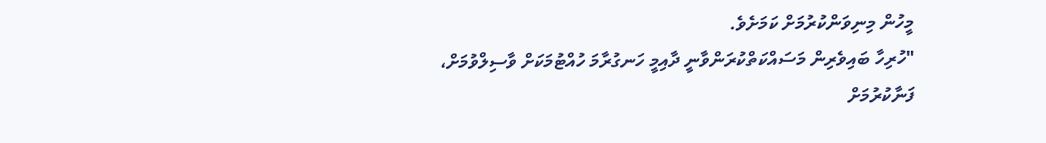މީހުން މިނިވަންކުރުމަށް ކަމަށެވެ.
"ހުރިހާ ބައިވެރިން މަސައްކަތްކުރަންވާނީ ދާއިމީ ހަނގުރާމަ ހުއްޓުމަކަށް ވާސިލްވުމަށް، ފަނާކުރުމަށް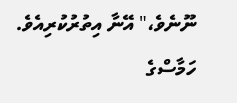ނޫނެވެ،" އޭނާ އިތުރުކުރިއެވެ.
ހަމާސްގެ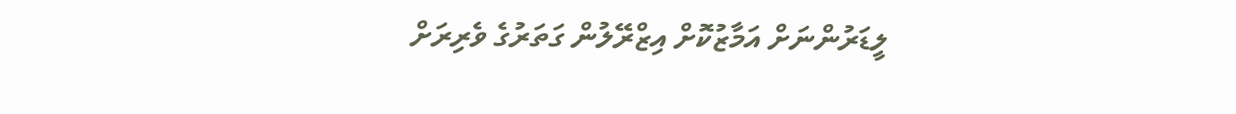ލީޑަރުންނަށް އަމާޒުކޮށް އިޒްރޭލުން ގަތަރުގެ ވެރިރަށް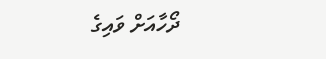ދޯހާއަށް ވައިގެ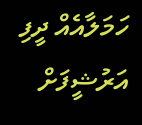ހަމަލާއެއް ދީފި
އަރުޝީފަށް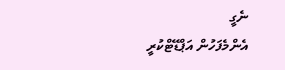ނެގީ
އެންމެފަހުން އަޕްޑޭޓްކުރީ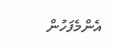އެންމެފަހުން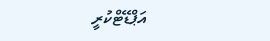އަޕްޑޭޓްކުރީ